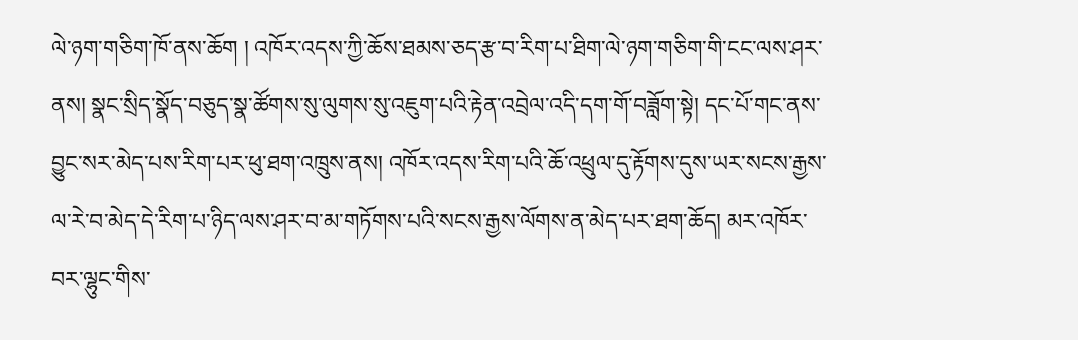ལེ་ཉག་གཅིག་ཁོ་ནས་ཆོག ། འཁོར་འདས་ཀྱི་ཆོས་ཐམས་ཅད་རྩ་བ་རིག་པ་ཐིག་ལེ་ཉག་གཅིག་གི་ངང་ལས་ཤར་ནས། སྣང་སྲིད་སྣོད་བཅུད་སྣ་ཚོགས་སུ་ལུགས་སུ་འཇུག་པའི་རྟེན་འབྲེལ་འདི་དག་གོ་བཟློག་སྟེ། དང་པོ་གང་ནས་བྱུང་སར་མེད་པས་རིག་པར་ཕུ་ཐག་འཁྲུས་ནས། འཁོར་འདས་རིག་པའི་ཆོ་འཕྲུལ་དུ་རྟོགས་དུས་ཡར་སངས་རྒྱས་ལ་རེ་བ་མེད་དེ་རིག་པ་ཉིད་ལས་ཤར་བ་མ་གཏོགས་པའི་སངས་རྒྱས་ལོགས་ན་མེད་པར་ཐག་ཆོད། མར་འཁོར་བར་ལྷུང་གིས་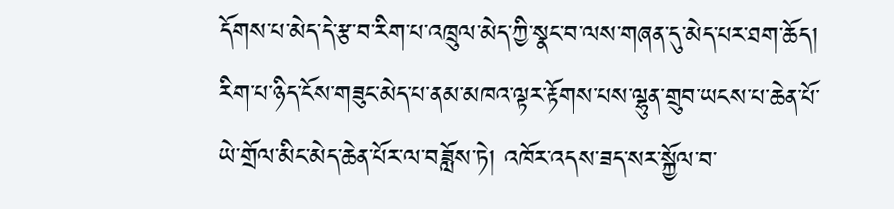དོགས་པ་མེད་དེ་རྩ་བ་རིག་པ་འཁྲུལ་མེད་ཀྱི་སྣང་བ་ལས་གཞན་དུ་མེད་པར་ཐག་ཆོད། རིག་པ་ཉིད་ངོས་གཟུང་མེད་པ་ནམ་མཁའ་ལྟར་རྟོགས་པས་ལྷུན་གྲུབ་ཡངས་པ་ཆེན་པོ་ཡེ་གྲོལ་མིང་མེད་ཆེན་པོར་ལ་བཟློས་ཏེ། འཁོར་འདས་ཟད་སར་སྐྱོལ་བ་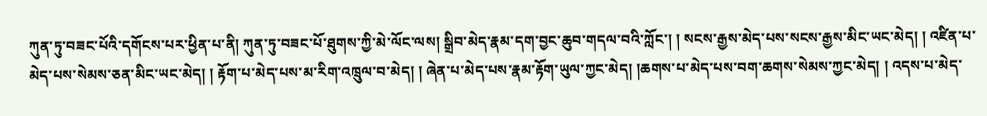ཀུན་ཏུ་བཟང་པོའི་དགོངས་པར་ཕྱིན་པ་ནི། ཀུན་ཏུ་བཟང་པོ་ཐུགས་ཀྱི་མེ་ལོང་ལས། སྒྲིབ་མེད་རྣམ་དག་བྱང་ཆུབ་གདལ་བའི་ཀློང་། ། སངས་རྒྱས་མེད་པས་སངས་རྒྱས་མིང་ཡང་མེད། ། འཛིན་པ་མེད་པས་སེམས་ཅན་མིང་ཡང་མེད། ། རྟོག་པ་མེད་པས་མ་རིག་འཁྲུལ་བ་མེད། ། ཞེན་པ་མེད་པས་རྣམ་རྟོག་ཡུལ་ཀྱང་མེད། །ཆགས་པ་མེད་པས་བག་ཆགས་སེམས་ཀྱང་མེད། ། འདས་པ་མེད་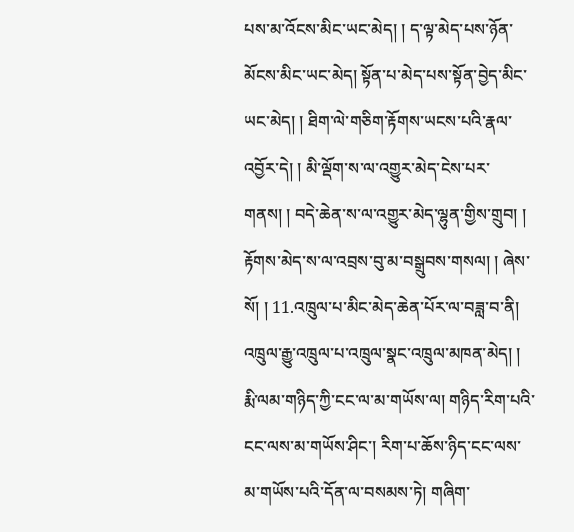པས་མ་འོངས་མིང་ཡང་མེད། ། ད་ལྟ་མེད་པས་ཉོན་མོངས་མིང་ཡང་མེད། སྟོན་པ་མེད་པས་སྟོན་བྱེད་མིང་ཡང་མེད། ། ཐིག་ལེ་གཅིག་རྟོགས་ཡངས་པའི་རྣལ་འབྱོར་དེ། ། མི་ལྡོག་ས་ལ་འགྱུར་མེད་ངེས་པར་གནས། ། བདེ་ཆེན་ས་ལ་འགྱུར་མེད་ལྷུན་གྱིས་གྲུབ། ། རྟོགས་མེད་ས་ལ་འབྲས་བུ་མ་བསྒྲུབས་གསལ། ། ཞེས་སོ། ། 11.འཁྲུལ་པ་མིང་མེད་ཆེན་པོར་ལ་བཟླ་བ་ནི། འཁྲུལ་རྒྱུ་འཁྲུལ་པ་འཁྲུལ་སྣང་འཁྲུལ་མཁན་མེད། ། རྨི་ལམ་གཉིད་ཀྱི་ངང་ལ་མ་གཡོས་ལ། གཉིད་རིག་པའི་ངང་ལས་མ་གཡོས་ཤིང་། རིག་པ་ཆོས་ཉིད་ངང་ལས་མ་གཡོས་པའི་དོན་ལ་བསམས་ཏེ། གཞིག་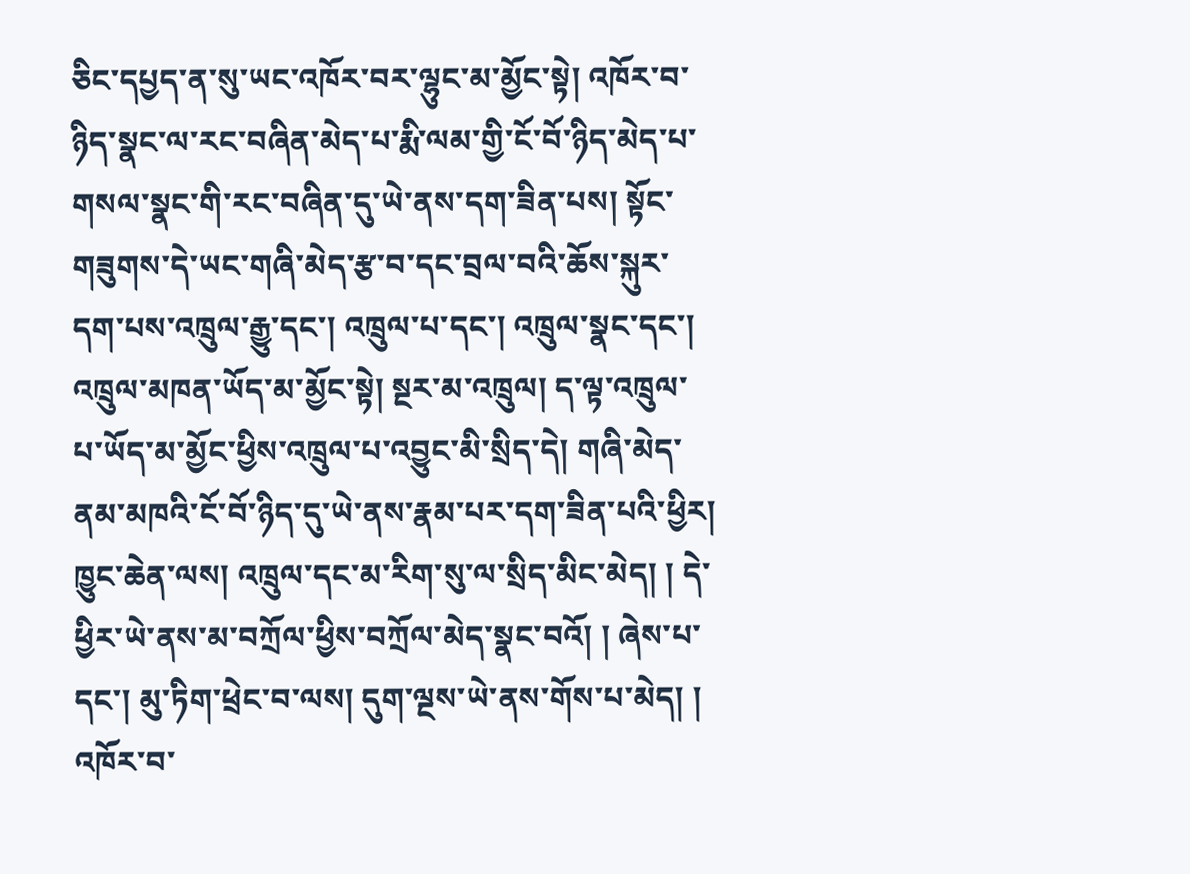ཅིང་དཔྱད་ན་སུ་ཡང་འཁོར་བར་ལྷུང་མ་མྱོང་སྟེ། འཁོར་བ་ཉིད་སྣང་ལ་རང་བཞིན་མེད་པ་རྨི་ལམ་གྱི་ངོ་བོ་ཉིད་མེད་པ་གསལ་སྣང་གི་རང་བཞིན་དུ་ཡེ་ནས་དག་ཟིན་པས། སྟོང་གཟུགས་དེ་ཡང་གཞི་མེད་རྩ་བ་དང་བྲལ་བའི་ཆོས་སྐུར་དག་པས་འཁྲུལ་རྒྱུ་དང་། འཁྲུལ་པ་དང་། འཁྲུལ་སྣང་དང་། འཁྲུལ་མཁན་ཡོད་མ་མྱོང་སྟེ། སྔར་མ་འཁྲུལ། ད་ལྟ་འཁྲུལ་པ་ཡོད་མ་མྱོང་ཕྱིས་འཁྲུལ་པ་འབྱུང་མི་སྲིད་དེ། གཞི་མེད་ནམ་མཁའི་ངོ་བོ་ཉིད་དུ་ཡེ་ནས་རྣམ་པར་དག་ཟིན་པའི་ཕྱིར། ཁྱུང་ཆེན་ལས། འཁྲུལ་དང་མ་རིག་སུ་ལ་སྲིད་མིང་མེད། ། དེ་ཕྱིར་ཡེ་ནས་མ་བཀྲོལ་ཕྱིས་བཀྲོལ་མེད་སྣང་བའོ། ། ཞེས་པ་དང་། མུ་ཏིག་ཕྲེང་བ་ལས། དུག་ལྔས་ཡེ་ནས་གོས་པ་མེད། ། འཁོར་བ་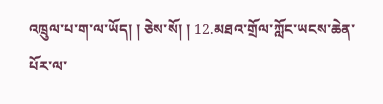འཁྲུལ་པ་ག་ལ་ཡོད། ། ཅེས་སོ། ། 12.མཐའ་གྲོལ་ཀློང་ཡངས་ཆེན་པོར་ལ་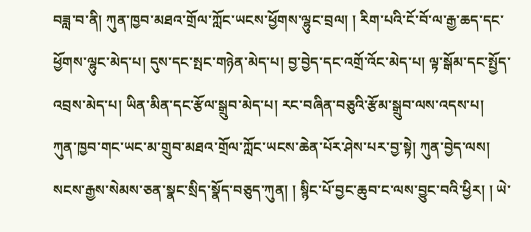བཟླ་བ་ནི། ཀུན་ཁྱབ་མཐའ་གྲོལ་ཀློང་ཡངས་ཕྱོགས་ལྷུང་བྲལ། ། རིག་པའི་ངོ་བོ་ལ་རྒྱ་ཆད་དང་ཕྱོགས་ལྷུང་མེད་པ། དུས་དང་སྤང་གཉེན་མེད་པ། བྱ་བྱེད་དང་འགྲོ་འོང་མེད་པ། ལྟ་སྒོམ་དང་སྤྱོད་འབྲས་མེད་པ། ཡིན་མིན་དང་རྩོལ་སྒྲུབ་མེད་པ། རང་བཞིན་བཅུའི་རྩོམ་སྒྲུབ་ལས་འདས་པ། ཀུན་ཁྱབ་གང་ཡང་མ་གྲུབ་མཐའ་གྲོལ་ཀློང་ཡངས་ཆེན་པོར་ཤེས་པར་བྱ་སྟེ། ཀུན་བྱེད་ལས། སངས་རྒྱས་སེམས་ཅན་སྣང་སྲིད་སྣོད་བཅུད་ཀུན། ། སྙིང་པོ་བྱང་ཆུབ་ང་ལས་བྱུང་བའི་ཕྱིར། ། ཡེ་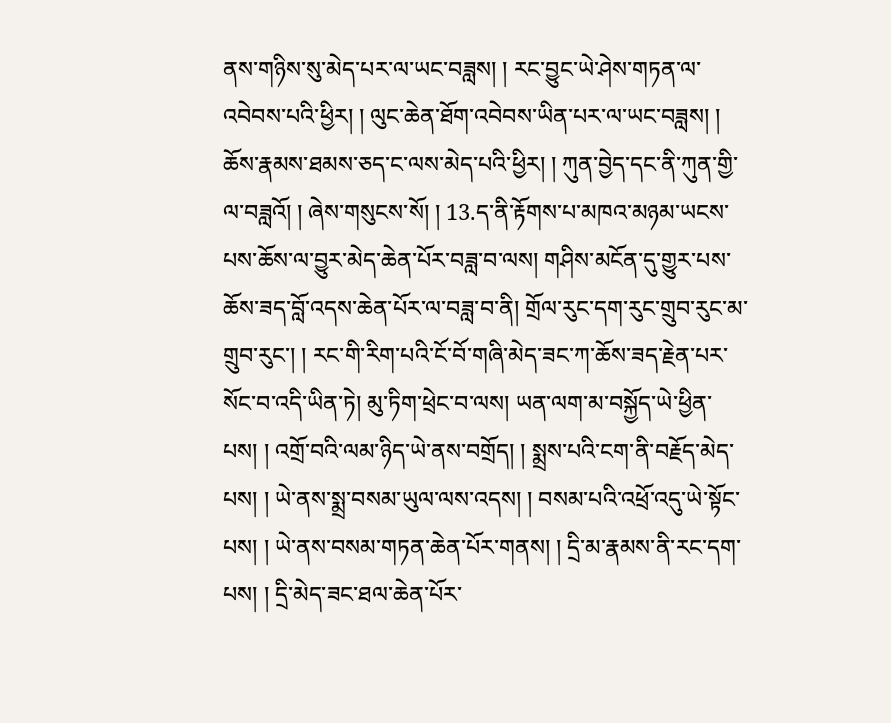ནས་གཉིས་སུ་མེད་པར་ལ་ཡང་བཟླས། ། རང་བྱུང་ཡེ་ཤེས་གཏན་ལ་འབེབས་པའི་ཕྱིར། ། ལུང་ཆེན་ཐོག་འབེབས་ཡིན་པར་ལ་ཡང་བཟླས། ། ཆོས་རྣམས་ཐམས་ཅད་ང་ལས་མེད་པའི་ཕྱིར། ། ཀུན་བྱེད་དང་ནི་ཀུན་གྱི་ལ་བཟླའོ། ། ཞེས་གསུངས་སོ། ། 13.ད་ནི་རྟོགས་པ་མཁའ་མཉམ་ཡངས་པས་ཆོས་ལ་བྱུར་མེད་ཆེན་པོར་བཟླ་བ་ལས། གཤིས་མངོན་དུ་གྱུར་པས་ཆོས་ཟད་བློ་འདས་ཆེན་པོར་ལ་བཟླ་བ་ནི། གྲོལ་རུང་དག་རུང་གྲུབ་རུང་མ་གྲུབ་རུང་། ། རང་གི་རིག་པའི་ངོ་བོ་གཞི་མེད་ཟང་ཀ་ཆོས་ཟད་རྗེན་པར་སོང་བ་འདི་ཡིན་ཏེ། མུ་ཏིག་ཕྲེང་བ་ལས། ཡན་ལག་མ་བསྐྱོད་ཡེ་ཕྱིན་པས། ། འགྲོ་བའི་ལམ་ཉིད་ཡེ་ནས་བགྲོད། ། སྨྲས་པའི་ངག་ནི་བརྗོད་མེད་པས། ། ཡེ་ནས་སྨྲ་བསམ་ཡུལ་ལས་འདས། ། བསམ་པའི་འཕྲོ་འདུ་ཡེ་སྟོང་པས། ། ཡེ་ནས་བསམ་གཏན་ཆེན་པོར་གནས། ། དྲི་མ་རྣམས་ནི་རང་དག་པས། ། དྲི་མེད་ཟང་ཐལ་ཆེན་པོར་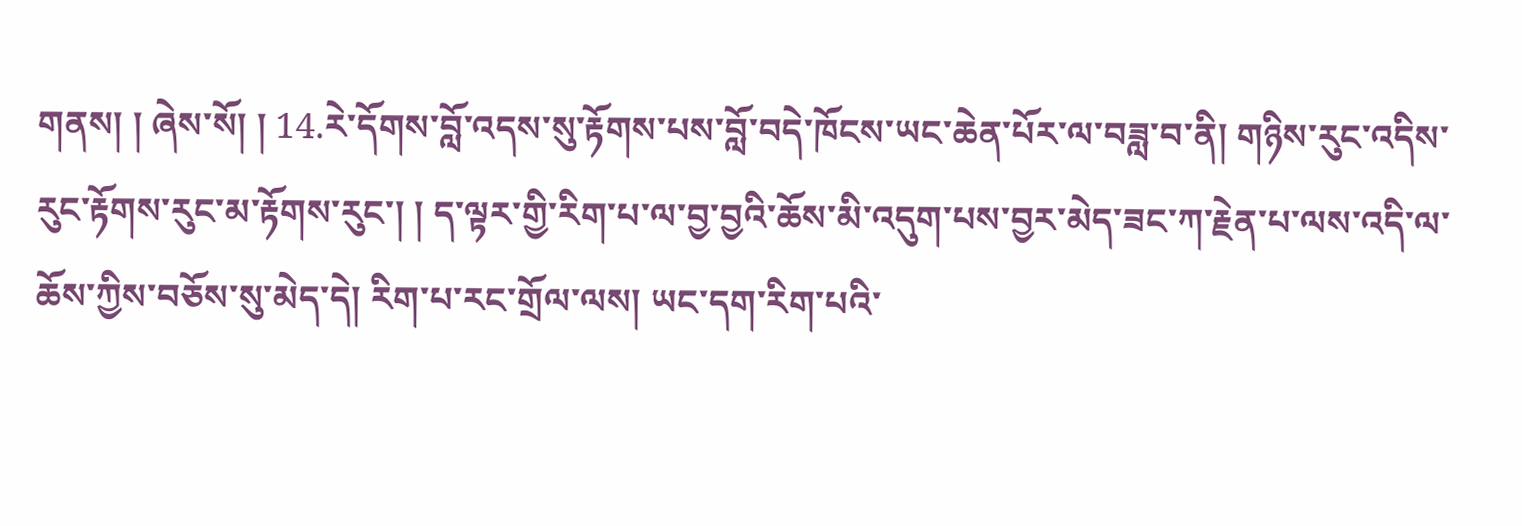གནས། ། ཞེས་སོ། ། 14.རེ་དོགས་བློ་འདས་སུ་རྟོགས་པས་བློ་བདེ་ཁོངས་ཡང་ཆེན་པོར་ལ་བཟླ་བ་ནི། གཉིས་རུང་འདིས་རུང་རྟོགས་རུང་མ་རྟོགས་རུང་། ། ད་ལྟར་གྱི་རིག་པ་ལ་བྱ་བྱའི་ཆོས་མི་འདུག་པས་བྱར་མེད་ཟང་ཀ་རྗེན་པ་ལས་འདི་ལ་ཆོས་ཀྱིས་བཅོས་སུ་མེད་དེ། རིག་པ་རང་གྲོལ་ལས། ཡང་དག་རིག་པའི་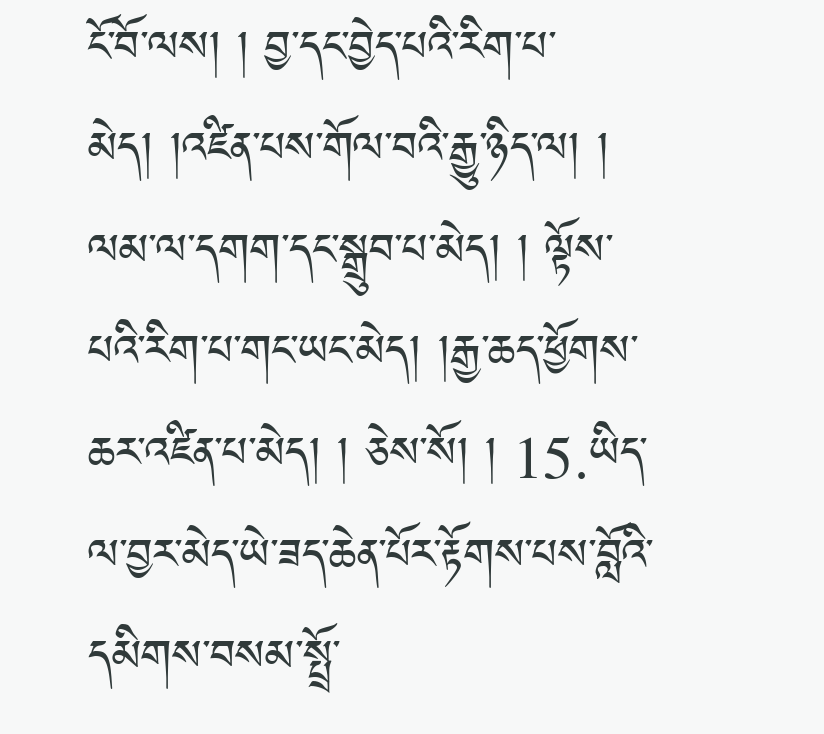ངོ་བོ་ལས། ། བྱ་དང་བྱེད་པའི་རིག་པ་མེད། །འཛིན་པས་གོལ་བའི་རྒྱུ་ཉིད་ལ། ། ལམ་ལ་དགག་དང་སྒྲུབ་པ་མེད། ། ལྟོས་པའི་རིག་པ་གང་ཡང་མེད། །རྒྱ་ཆད་ཕྱོགས་ཆར་འཛིན་པ་མེད། ། ཅེས་སོ། ། 15.ཡིད་ལ་བྱར་མེད་ཡེ་ཟད་ཆེན་པོར་རྟོགས་པས་བློའི་དམིགས་བསམ་སྤྲོ་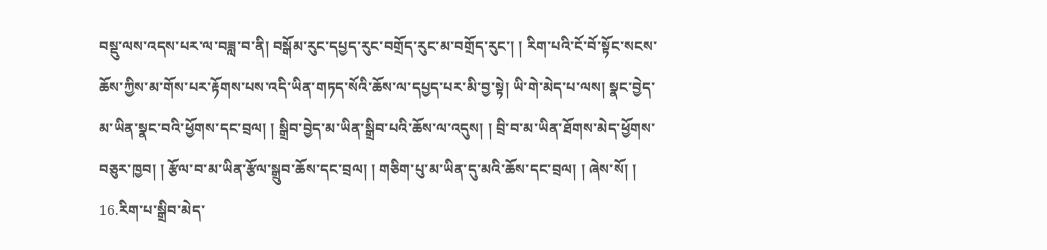བསྡུ་ལས་འདས་པར་ལ་བཟླ་བ་ནི། བསྒོམ་རུང་དཔྱད་རུང་བགྲོད་རུང་མ་བགྲོད་རུང་། ། རིག་པའི་ངོ་བོ་སྟོང་སངས་ཆོས་ཀྱིས་མ་གོས་པར་རྟོགས་པས་འདི་ཡིན་གཏད་སོའི་ཆོས་ལ་དཔྱད་པར་མི་བྱ་སྟེ། ཡི་གེ་མེད་པ་ལས། སྣང་བྱེད་མ་ཡིན་སྣང་བའི་ཕྱོགས་དང་བྲལ། ། སྒྲིབ་བྱེད་མ་ཡིན་སྒྲིབ་པའི་ཆོས་ལ་འདུས། ། བྲི་བ་མ་ཡིན་ཐོགས་མེད་ཕྱོགས་བཅུར་ཁྱབ། ། རྩོལ་བ་མ་ཡིན་རྩོལ་སྒྲུབ་ཆོས་དང་བྲལ། ། གཅིག་པུ་མ་ཡིན་དུ་མའི་ཆོས་དང་བྲལ། ། ཞེས་སོ། ། 16.རིག་པ་སྒྲིབ་མེད་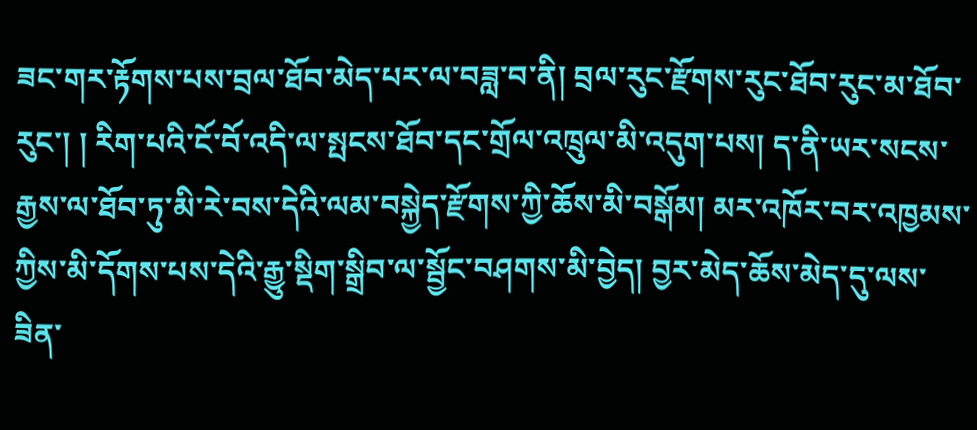ཟང་གར་རྟོགས་པས་བྲལ་ཐོབ་མེད་པར་ལ་བཟླ་བ་ནི། བྲལ་རུང་རྫོགས་རུང་ཐོབ་རུང་མ་ཐོབ་རུང་། ། རིག་པའི་ངོ་བོ་འདི་ལ་སྤངས་ཐོབ་དང་གྲོལ་འཁྲུལ་མི་འདུག་པས། ད་ནི་ཡར་སངས་རྒྱས་ལ་ཐོབ་ཏུ་མི་རེ་བས་དེའི་ལམ་བསྐྱེད་རྫོགས་ཀྱི་ཆོས་མི་བསྒོམ། མར་འཁོར་བར་འཁྱམས་ཀྱིས་མི་དོགས་པས་དེའི་རྒྱུ་སྡིག་སྒྲིབ་ལ་སྦྱོང་བཤགས་མི་བྱེད། བྱར་མེད་ཆོས་མེད་དུ་ལས་ཟིན་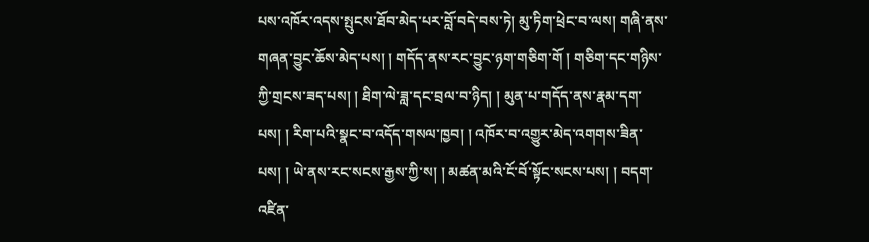པས་འཁོར་འདས་སྤུངས་ཐོབ་མེད་པར་བློ་བདེ་བས་ཏེ། མུ་ཏིག་ཕྲེང་བ་ལས། གཞི་ནས་གཞན་བྱུང་ཆོས་མེད་པས། ། གདོད་ནས་རང་བྱུང་ཉག་གཅིག་གོ ། གཅིག་དང་གཉིས་ཀྱི་གྲངས་ཟད་པས། ། ཐིག་ལེ་ཟླ་དང་བྲལ་བ་ཉིད། ། མུན་པ་གདོད་ནས་རྣམ་དག་པས། ། རིག་པའི་སྣང་བ་འདོད་གསལ་ཁྱབ། ། འཁོར་བ་འགྱུར་མེད་འགགས་ཟིན་པས། ། ཡེ་ནས་རང་སངས་རྒྱས་ཀྱི་ས། ། མཚན་མའི་ངོ་བོ་སྟོང་སངས་པས། ། བདག་འཛིན་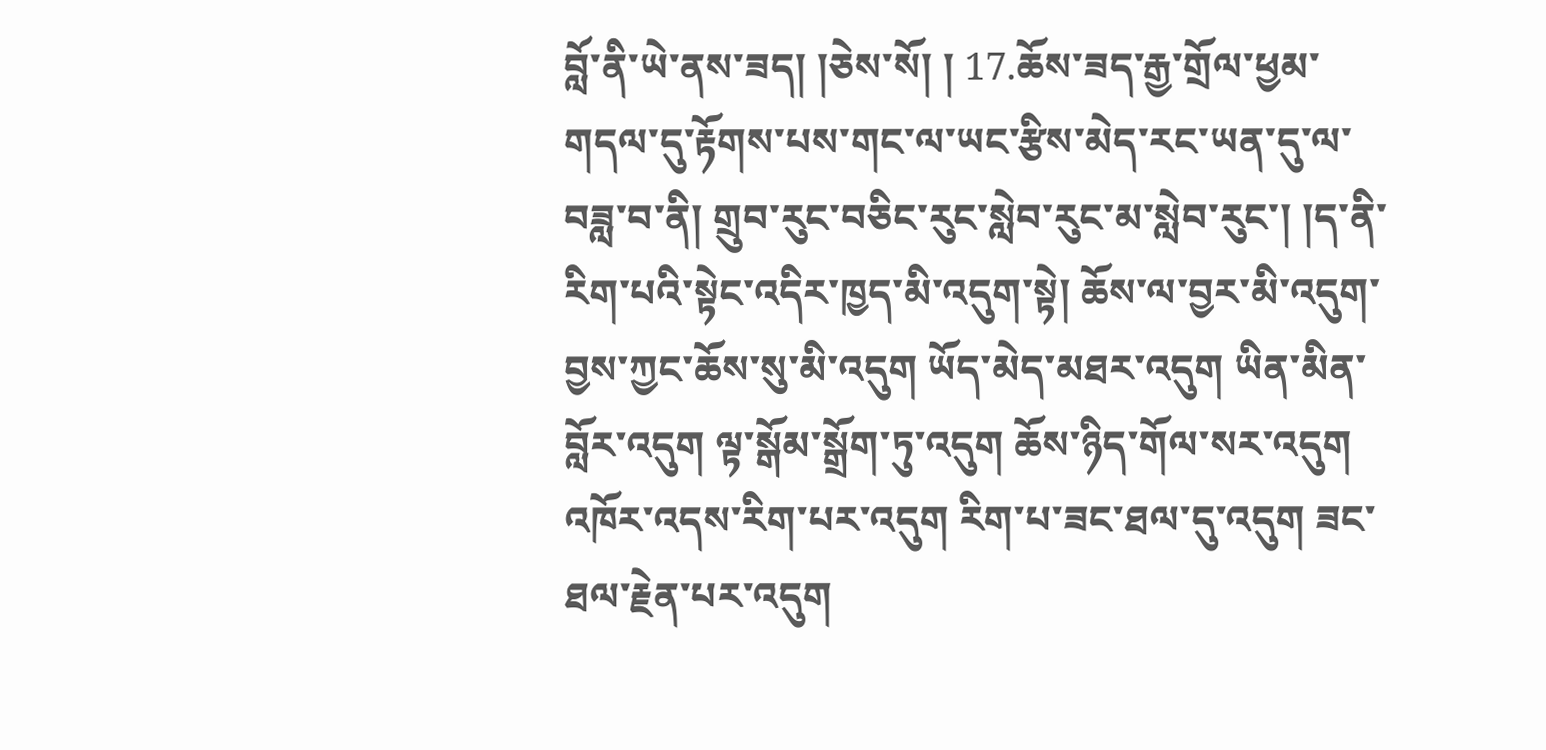བློ་ནི་ཡེ་ནས་ཟད། །ཅེས་སོ། ། 17.ཆོས་ཟད་རྒྱ་གྲོལ་ཕྱམ་གདལ་དུ་རྟོགས་པས་གང་ལ་ཡང་རྩིས་མེད་རང་ཡན་དུ་ལ་བཟླ་བ་ནི། གྲུབ་རུང་བཅིང་རུང་སླེབ་རུང་མ་སླེབ་རུང་། །ད་ནི་རིག་པའི་སྟེང་འདིར་ཁྱད་མི་འདུག་སྟེ། ཆོས་ལ་བྱར་མི་འདུག་བྱས་ཀྱང་ཆོས་སུ་མི་འདུག ཡོད་མེད་མཐར་འདུག ཡིན་མིན་བློར་འདུག ལྟ་སྒོམ་སྒྲོག་ཏུ་འདུག ཆོས་ཉིད་གོལ་སར་འདུག འཁོར་འདས་རིག་པར་འདུག རིག་པ་ཟང་ཐལ་དུ་འདུག ཟང་ཐལ་རྗེན་པར་འདུག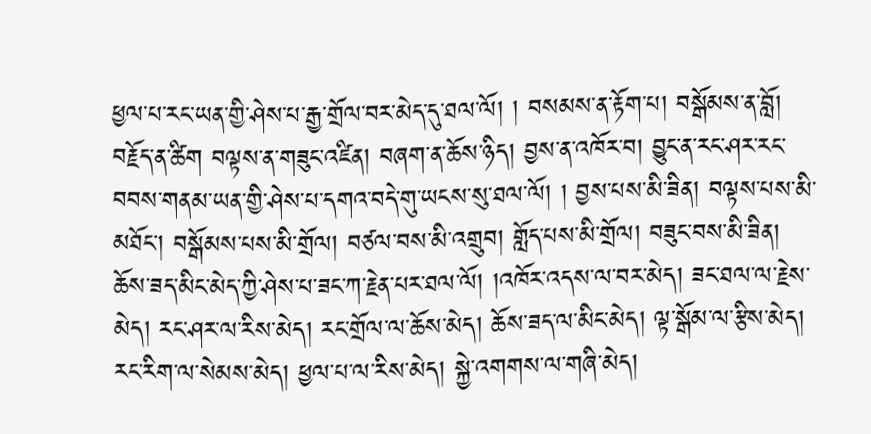ཕྱལ་པ་རང་ཡན་གྱི་ཤེས་པ་རྒྱ་གྲོལ་བར་མེད་དུ་ཐལ་ལོ། ། བསམས་ན་རྟོག་པ། བསྒོམས་ན་བློ། བརྗོད་ན་ཚིག བལྟས་ན་གཟུང་འཛིན། བཞག་ན་ཆོས་ཉིད། བྱས་ན་འཁོར་བ། བྱུང་ན་རང་ཤར་རང་བབས་གནམ་ཡན་གྱི་ཤེས་པ་དགའ་བདེ་གུ་ཡངས་སུ་ཐལ་ལོ། ། བྱས་པས་མི་ཟིན། བལྟས་པས་མི་མཐོང་། བསྒོམས་པས་མི་གྲོལ། བཙལ་བས་མི་འགྲུབ། གློད་པས་མི་གྲོལ། བཟུང་བས་མི་ཟིན། ཆོས་ཟད་མིང་མེད་ཀྱི་ཤེས་པ་ཟང་ཀ་རྗེན་པར་ཐལ་ལོ། །འཁོར་འདས་ལ་བར་མེད། ཟང་ཐལ་ལ་རྗེས་མེད། རང་ཤར་ལ་རིས་མེད། རང་གྲོལ་ལ་ཆོས་མེད། ཆོས་ཟད་ལ་མིང་མེད། ལྟ་སྒོམ་ལ་རྩིས་མེད། རང་རིག་ལ་སེམས་མེད། ཕྱལ་པ་ལ་རིས་མེད། སྐྱེ་འགགས་ལ་གཞི་མེད།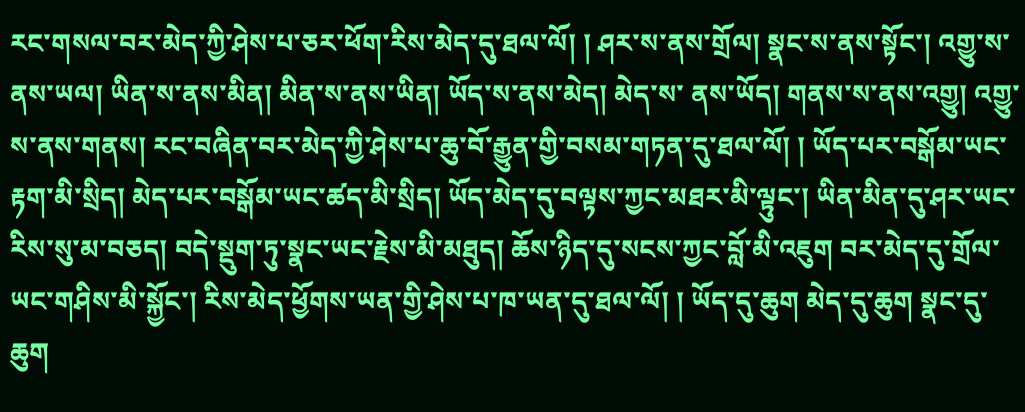རང་གསལ་བར་མེད་ཀྱི་ཤེས་པ་ཅར་ཕོག་རིས་མེད་དུ་ཐལ་ལོ། ། ཤར་ས་ནས་གྲོལ། སྣང་ས་ནས་སྟོང་། འགྱུ་ས་ནས་ཡལ། ཡིན་ས་ནས་མིན། མིན་ས་ནས་ཡིན། ཡོད་ས་ནས་མེད། མེད་ས་ ནས་ཡོད། གནས་ས་ནས་འགྱུ། འགྱུ་ས་ནས་གནས། རང་བཞིན་བར་མེད་ཀྱི་ཤེས་པ་ཆུ་བོ་རྒྱུན་གྱི་བསམ་གཏན་དུ་ཐལ་ལོ། ། ཡོད་པར་བསྒོམ་ཡང་རྟག་མི་སྲིད། མེད་པར་བསྒོམ་ཡང་ཚད་མི་སྲིད། ཡོད་མེད་དུ་བལྟས་ཀྱང་མཐར་མི་ལྟུང་། ཡིན་མིན་དུ་ཤར་ཡང་རིས་སུ་མ་བཅད། བདེ་སྡུག་ཏུ་སྣང་ཡང་རྗེས་མི་མཐུད། ཆོས་ཉིད་དུ་སངས་ཀྱང་བློ་མི་འཇུག བར་མེད་དུ་གྲོལ་ཡང་གཤིས་མི་སྐྱོང་། རིས་མེད་ཕྱོགས་ཡན་གྱི་ཤེས་པ་ཁ་ཡན་དུ་ཐལ་ལོ། ། ཡོད་དུ་ཆུག མེད་དུ་ཆུག སྣང་དུ་ཆུག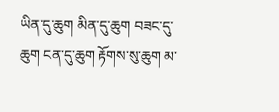ཡིན་དུ་ཆུག མིན་དུ་ཆུག བཟང་དུ་ཆུག ངན་དུ་ཆུག རྟོགས་སུ་ཆུག མ་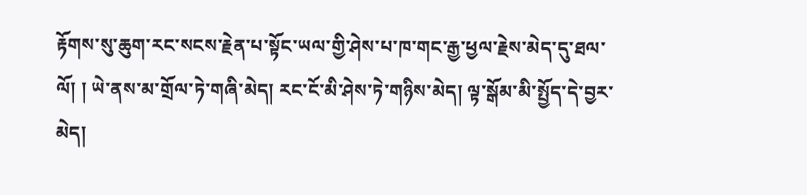རྟོགས་སུ་ཆུག་རང་སངས་རྗེན་པ་སྟོང་ཡལ་གྱི་ཤེས་པ་ཁ་གང་རྒྱ་ཕྱལ་རྗེས་མེད་དུ་ཐལ་ལོ། ། ཡེ་ནས་མ་གྲོལ་ཏེ་གཞི་མེད། རང་ངོ་མི་ཤེས་ཏེ་གཉིས་མེད། ལྟ་སྒོམ་མི་སྤྱོད་དེ་བྱར་མེད།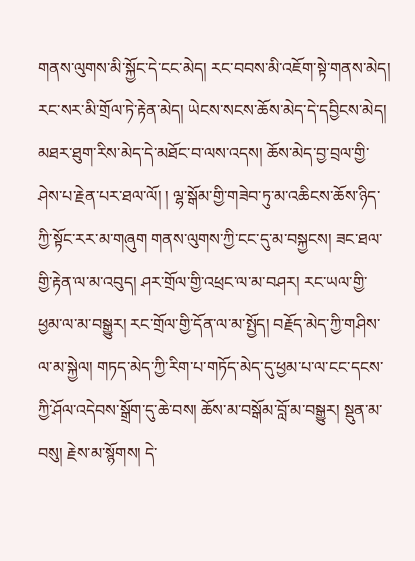གནས་ལུགས་མི་སྐྱོང་དེ་ངང་མེད། རང་བབས་མི་འཇོག་སྟེ་གནས་མེད། རང་སར་མི་གྲོལ་ཏེ་རྟེན་མེད། ཡེངས་སངས་ཆོས་མེད་དེ་དབྱིངས་མེད། མཐར་ཐུག་རིས་མེད་དེ་མཐོང་བ་ལས་འདས། ཆོས་མེད་བྱ་བྲལ་གྱི་ཤེས་པ་རྗེན་པར་ཐལ་ལོ། ། ལྷ་སྒོམ་གྱི་གཟེབ་ཏུ་མ་འཆིངས་ཆོས་ཉིད་ཀྱི་སྟོང་རར་མ་གཞུག གནས་ལུགས་ཀྱི་ངང་དུ་མ་བསྐྱངས། ཟང་ཐལ་གྱི་རྟེན་ལ་མ་འབུད། ཤར་གྲོལ་གྱི་འཕྲང་ལ་མ་བཤར། རང་ཡལ་གྱི་ཕྱམ་ལ་མ་བསྒྱུར། རང་གྲོལ་གྱི་དོན་ལ་མ་སྤྱོད། བརྗོད་མེད་ཀྱི་གཤིས་ལ་མ་སྐྱེལ། གཏད་མེད་ཀྱི་རིག་པ་གཏོད་མེད་དུ་ཕྱམ་པ་ལ་ངང་དངས་ཀྱི་ཤོལ་འདེབས་སྒྲོག་དུ་ཆེ་བས། ཆོས་མ་བསྒོམ་བློ་མ་བསྒྱུར། སྡུན་མ་བསུ། རྗེས་མ་སྙོགས། དེ་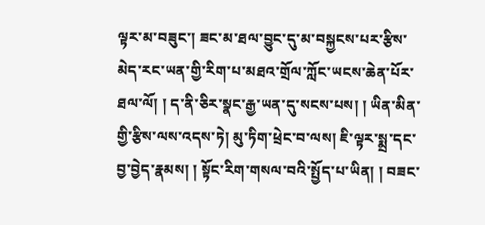ལྟར་མ་བཟུང་། ཟང་མ་ཐལ་བྱུང་དུ་མ་བསྐྱངས་པར་རྩིས་མེད་རང་ཡན་གྱི་རིག་པ་མཐའ་གྲོལ་ཀློང་ཡངས་ཆེན་པོར་ཐལ་ལོ། ། ད་ནི་ཅིར་སྣང་རྒྱ་ཡན་དུ་སངས་པས། ། ཡིན་མིན་གྱི་རྩིས་ལས་འདས་ཏེ། མུ་ཏིག་ཕྲེང་བ་ལས། ཇི་ལྟར་སྨྲ་དང་བྱ་བྱེད་རྣམས། ། སྟོང་རིག་གསལ་བའི་སྤྱོད་པ་ཡིན། ། བཟང་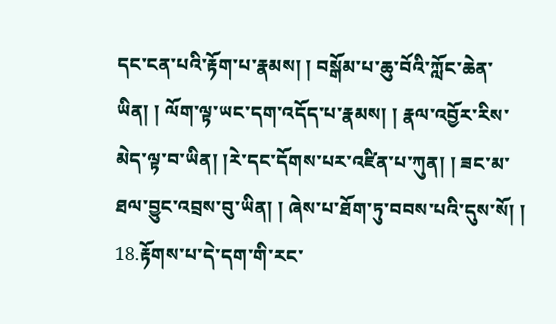དང་ངན་པའི་རྟོག་པ་རྣམས། ། བསྒོམ་པ་ཆུ་བོའི་ཀློང་ཆེན་ཡིན། ། ལོག་ལྟ་ཡང་དག་འདོད་པ་རྣམས། ། རྣལ་འབྱོར་རིས་མེད་ལྟ་བ་ཡིན། །རེ་དང་དོགས་པར་འཛིན་པ་ཀུན། ། ཟང་མ་ཐལ་བྱུང་འབྲས་བུ་ཡིན། ། ཞེས་པ་ཐོག་ཏུ་བབས་པའི་དུས་སོ། ། 18.རྟོགས་པ་དེ་དག་གི་རང་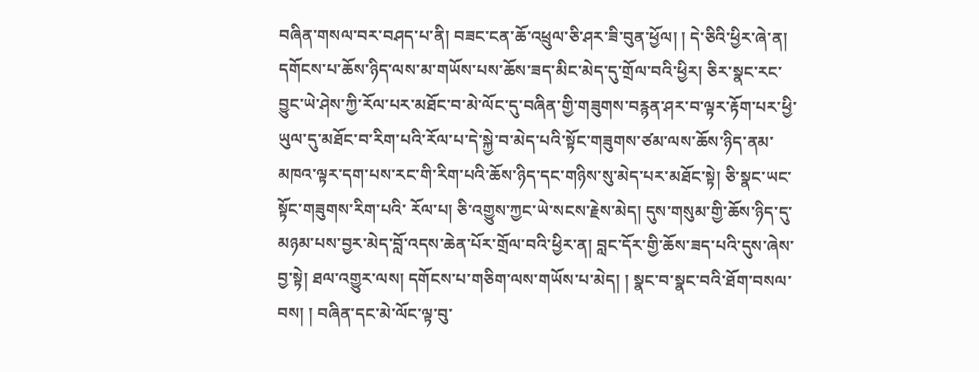བཞིན་གསལ་བར་བཤད་པ་ནི། བཟང་ངན་ཆོ་འཕྲུལ་ཅི་ཤར་ཟི་བུན་ཕྱོལ། ། དེ་ཅིའི་ཕྱིར་ཞེ་ན། དགོངས་པ་ཆོས་ཉིད་ལས་མ་གཡོས་པས་ཆོས་ཟད་མིང་མེད་དུ་གྲོལ་བའི་ཕྱིར། ཅིར་སྣང་རང་བྱུང་ཡེ་ཤེས་ཀྱི་རོལ་པར་མཐོང་བ་མེ་ལོང་དུ་བཞིན་གྱི་གཟུགས་བརྙན་ཤར་བ་ལྟར་རྟོག་པར་ཕྱི་ཡུལ་དུ་མཐོང་བ་རིག་པའི་རོལ་པ་དེ་སྐྱེ་བ་མེད་པའི་སྟོང་གཟུགས་ཙམ་ལས་ཆོས་ཉིད་ནམ་མཁའ་ལྟར་དག་པས་རང་གི་རིག་པའི་ཆོས་ཉིད་དང་གཉིས་སུ་མེད་པར་མཐོང་སྟེ། ཅི་སྣང་ཡང་སྟོང་གཟུགས་རིག་པའི་ རོལ་པ། ཅི་འགྱུས་ཀྱང་ཡེ་སངས་རྗེས་མེད། དུས་གསུམ་གྱི་ཆོས་ཉིད་དུ་མཉམ་པས་བྱར་མེད་བློ་འདས་ཆེན་པོར་གྲོལ་བའི་ཕྱིར་ན། བླང་དོར་གྱི་ཆོས་ཟད་པའི་དུས་ཞེས་བྱ་སྟེ། ཐལ་འགྱུར་ལས། དགོངས་པ་གཅིག་ལས་གཡོས་པ་མེད། ། སྣང་བ་སྣང་བའི་ཐོག་བསལ་བས། ། བཞིན་དང་མེ་ལོང་ལྟ་བུ་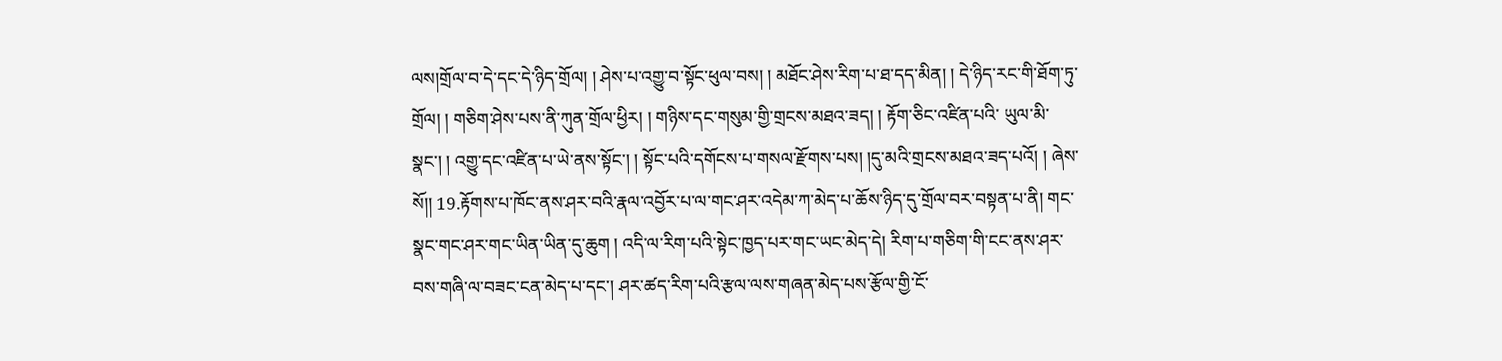ལས།གྲོལ་བ་དེ་དང་དེ་ཉིད་གྲོལ། ། ཤེས་པ་འགྱུ་བ་སྟོང་ཕུལ་བས། ། མཐོང་ཤེས་རིག་པ་ཐ་དད་མིན། ། དེ་ཉིད་རང་གི་ཐོག་ཏུ་གྲོལ། ། གཅིག་ཤེས་པས་ནི་ཀུན་གྲོལ་ཕྱིར། ། གཉིས་དང་གསུམ་གྱི་གྲངས་མཐའ་ཟད། ། རྟོག་ཅིང་འཛིན་པའི་ ཡུལ་མི་སྣང་། ། འགྱུ་དང་འཛིན་པ་ཡེ་ནས་སྟོང་། ། སྟོང་པའི་དགོངས་པ་གསལ་རྫོགས་པས། །དུ་མའི་གྲངས་མཐའ་ཟད་པའོ། ། ཞེས་སོ།། 19.རྟོགས་པ་ཁོང་ནས་ཤར་བའི་རྣལ་འབྱོར་པ་ལ་གང་ཤར་འདེམ་ཀ་མེད་པ་ཆོས་ཉིད་དུ་གྲོལ་བར་བསྟན་པ་ནི། གང་སྣང་གང་ཤར་གང་ཡིན་ཡིན་དུ་ཆུག ། འདི་ལ་རིག་པའི་སྟེང་ཁྱད་པར་གང་ཡང་མེད་དེ། རིག་པ་གཅིག་གི་ངང་ནས་ཤར་བས་གཞི་ལ་བཟང་ངན་མེད་པ་དང་། ཤར་ཚད་རིག་པའི་རྩལ་ལས་གཞན་མེད་པས་རྩོལ་གྱི་ངོ་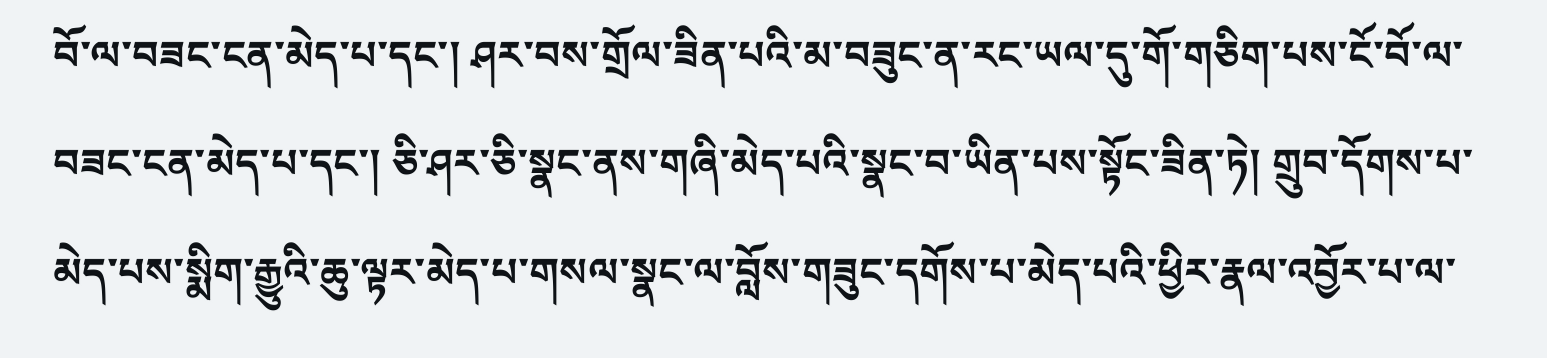བོ་ལ་བཟང་ངན་མེད་པ་དང་། ཤར་བས་གྲོལ་ཟིན་པའི་མ་བཟུང་ན་རང་ཡལ་དུ་གོ་གཅིག་པས་ངོ་བོ་ལ་བཟང་ངན་མེད་པ་དང་། ཅི་ཤར་ཅི་སྣང་ནས་གཞི་མེད་པའི་སྣང་བ་ཡིན་པས་སྟོང་ཟིན་ཏེ། གྲུབ་དོགས་པ་མེད་པས་སྨིག་རྒྱུའི་ཆུ་ལྟར་མེད་པ་གསལ་སྣང་ལ་བློས་གཟུང་དགོས་པ་མེད་པའི་ཕྱིར་རྣལ་འབྱོར་པ་ལ་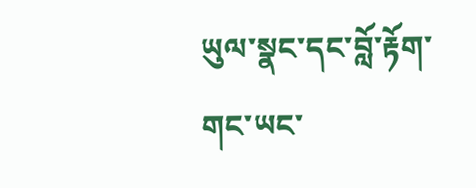ཡུལ་སྣང་དང་བློ་རྟོག་གང་ཡང་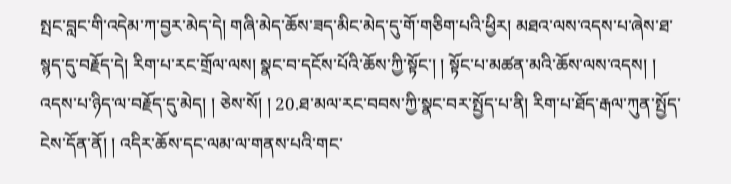སྤང་བླང་གི་འདེམ་ཀ་བྱར་མེད་དེ། གཞི་མེད་ཆོས་ཟད་མིང་མེད་དུ་གོ་གཅིག་པའི་ཕྱིར། མཐའ་ལས་འདས་པ་ཞེས་ཐ་སྙད་དུ་བརྗོད་དེ། རིག་པ་རང་གྲོལ་ལས། སྣང་བ་དངོས་པོའི་ཆོས་ཀྱི་སྟོང་། ། སྟོང་པ་མཚན་མའི་ཆོས་ལས་འདས། ། འདས་པ་ཉིད་ལ་བརྗོད་དུ་མེད། ། ཅེས་སོ། ། 20.ཐ་མལ་རང་བབས་ཀྱི་སྣང་བར་སྤྱོད་པ་ནི། རིག་པ་ཐོད་རྒལ་ཀུན་སྤྱོད་ངེས་དོན་ནོ། ། འདིར་ཆོས་དང་ལམ་ལ་གནས་པའི་གང་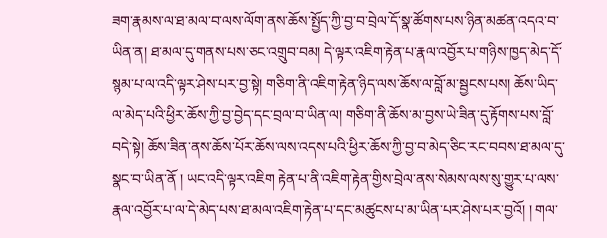ཟག་རྣམས་ལ་ཐ་མལ་བ་ལས་ལོག་ནས་ཆོས་སྤྱོད་ཀྱི་བྱ་བ་བྲེལ་དོ་སྣ་ཚོགས་པས་ཉིན་མཚན་འདའ་བ་ཡིན་ན། ཐ་མལ་དུ་གནས་པས་ཅང་འགྲུབ་བམ། དེ་ལྟར་འཇིག་རྟེན་པ་རྣལ་འབྱོར་པ་གཉིས་ཁྱད་མེད་དོ་སྙམ་པ་ལ་འདི་ལྟར་ཤེས་པར་བྱ་སྟེ། གཅིག་ནི་འཇིག་རྟེན་ཉིད་ལས་ཆོས་ལ་བློ་མ་སྦྱངས་པས། ཆོས་ཡིད་ལ་མེད་པའི་ཕྱིར་ཆོས་ཀྱི་བྱ་བྱེད་དང་བྲལ་བ་ཡིན་ལ། གཅིག་ནི་ཆོས་མ་བྱས་ཡེ་ཟིན་དུ་རྟོགས་པས་བློ་བདེ་སྟེ། ཆོས་ཟིན་ནས་ཆོས་པོར་ཆོས་ལས་འདས་པའི་ཕྱིར་ཆོས་ཀྱི་བྱ་བ་མེད་ཅིང་རང་བབས་ཐ་མལ་དུ་སྣང་བ་ཡིན་ནོ ། ཡང་འདི་ལྟར་འཇིག རྟེན་པ་ནི་འཇིག་རྟེན་གྱིས་བྲེལ་ནས་སེམས་ལས་སུ་གྱུར་པ་ལས་རྣལ་འབྱོར་པ་ལ་དེ་མེད་པས་ཐ་མལ་འཇིག་རྟེན་པ་དང་མཚུངས་པ་མ་ཡིན་པར་ཤེས་པར་བྱའོ། ། གལ་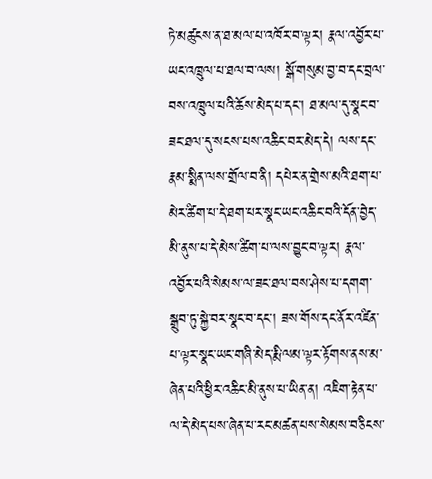ཏེ་མཚུངས་ན་ཐ་མལ་པ་འཁོར་བ་ལྟར། རྣལ་འབྱོར་པ་ཡང་འཁྲུལ་པ་ཐལ་བ་ལས། སྒོ་གསུམ་བྱ་བ་དང་བྲལ་བས་འཁྲུལ་པའི་ཆོས་མེད་པ་དང་། ཐ་མལ་དུ་སྣང་བ་ཟང་ཐལ་དུ་སངས་པས་འཆིང་བར་མེད་དེ། ལས་དང་རྣམ་སྨིན་ལས་གྲོལ་བ་ནི། དཔེར་ན་གྲེས་མའི་ཐག་པ་མེར་ཚིག་པ་དེ་ཐག་པར་སྣང་ཡང་འཆིང་བའི་དོན་བྱེད་མི་ནུས་པ་དེ་མེས་ཚིག་པ་ལས་བྱུང་བ་ལྟར། རྣལ་འབྱོར་པའི་སེམས་ལ་ཟང་ཐལ་བས་ཤེས་པ་དགག་སྒྲུབ་ཏུ་སྐྱེ་བར་སྣང་བ་དང་། ཟས་གོས་དང་ནོར་འཛིན་པ་ལྟར་སྣང་ཡང་གཞི་མེད་རྨི་ལམ་ལྟར་རྟོགས་ནས་མ་ཞེན་པའི་ཕྱིར་འཆིང་མི་ནུས་པ་ཡིན་ན། འཇིག་རྟེན་པ་ལ་དེ་མེད་པས་ཞེན་པ་རང་མཚན་པས་སེམས་བཅིངས་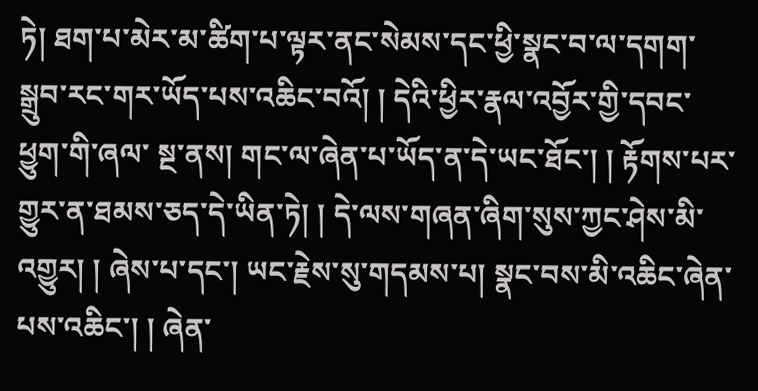ཏེ། ཐག་པ་མེར་མ་ཚིག་པ་ལྟར་ནང་སེམས་དང་ཕྱི་སྣང་བ་ལ་དགག་སྒྲུབ་རང་གར་ཡོད་པས་འཆིང་བའོ། ། དེའི་ཕྱིར་རྣལ་འབྱོར་གྱི་དབང་ཕྱུག་གི་ཞལ་ སྔ་ནས། གང་ལ་ཞེན་པ་ཡོད་ན་དེ་ཡང་ཐོང་། ། རྟོགས་པར་གྱུར་ན་ཐམས་ཅད་དེ་ཡིན་ཏེ། ། དེ་ལས་གཞན་ཞིག་སུས་ཀྱང་ཤེས་མི་འགྱུར། ། ཞེས་པ་དང་། ཡང་རྗེས་སུ་གདམས་པ། སྣང་བས་མི་འཆིང་ཞེན་པས་འཆིང་། ། ཞེན་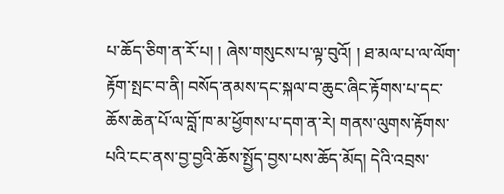པ་ཆོད་ཅིག་ན་རོ་པ། ། ཞེས་གསུངས་པ་ལྟ་བུའོ། ། ཐ་མལ་པ་ལ་ལོག་རྟོག་སྤང་བ་ནི། བསོད་ནམས་དང་སྐལ་བ་ཆུང་ཞིང་རྟོགས་པ་དང་ཆོས་ཆེན་པོ་ལ་བློ་ཁ་མ་ཕྱོགས་པ་དག་ན་རེ། གནས་ལུགས་རྟོགས་པའི་ངང་ནས་བྱ་བྱའི་ཆོས་སྤྱོད་བྱས་པས་ཆོད་མོད། དེའི་འབྲས་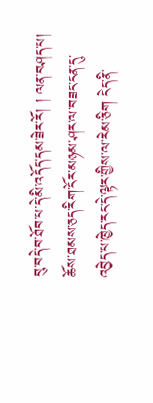བུ་བདེ་བ་ཐོབ་པ་དེ་མི་འདོད་དམ་ཟེར་རོ། ། ལན་བཤད་པ། ཆོས་ཐམས་ཅད་རིག་ངོར་མཉམ་ཤར་ལ་བཟང་ངན་དུ་འབྱེད་པ་ཁྱེད་རང་དེ་ལྟར་གྱིས་ལ་རེམ་ཅིག ངེད་ནི་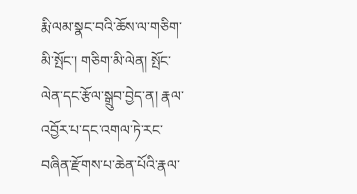རྨི་ལམ་སྣང་བའི་ཆོས་ལ་གཅིག་མི་སྤོང་། གཅིག་མི་ལེན། སྤོང་ལེན་དང་རྩོལ་སྒྲུབ་བྱེད་ན། རྣལ་འབྱོར་པ་དང་འགལ་ཏེ་རང་བཞིན་རྫོགས་པ་ཆེན་པོའི་རྣལ་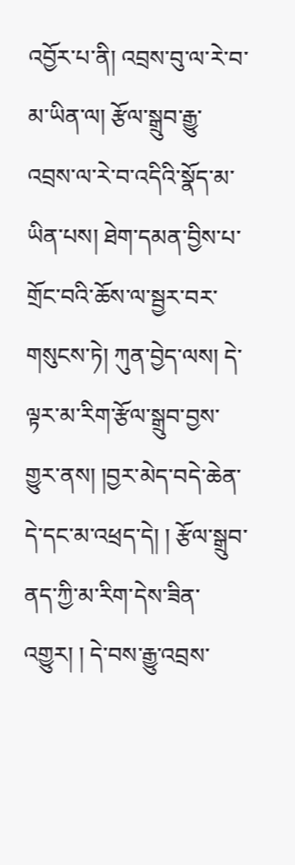འབྱོར་པ་ནི། འབྲས་བུ་ལ་རེ་བ་མ་ཡིན་ལ། རྩོལ་སྒྲུབ་རྒྱུ་འབྲས་ལ་རེ་བ་འདིའི་སྣོད་མ་ཡིན་པས། ཐེག་དམན་བྱིས་པ་གྲོང་བའི་ཆོས་ལ་སྦྱར་བར་གསུངས་ཏེ། ཀུན་བྱེད་ལས། དེ་ལྟར་མ་རིག་རྩོལ་སྒྲུབ་བྱས་གྱུར་ནས། །བྱར་མེད་བདེ་ཆེན་དེ་དང་མ་འཕྲད་དེ། ། རྩོལ་སྒྲུབ་ནད་ཀྱི་མ་རིག་དེས་ཟིན་འགྱུར། ། དེ་བས་རྒྱུ་འབྲས་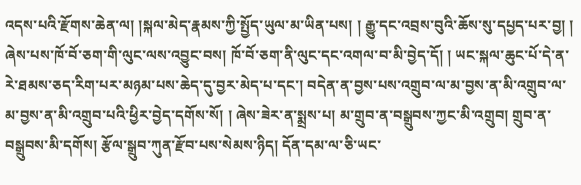འདས་པའི་རྫོགས་ཆེན་ལ། །སྐལ་མེད་རྣམས་ཀྱི་སྤྱོད་ཡུལ་མ་ཡིན་པས། ། རྒྱུ་དང་འབྲས་བུའི་ཆོས་སུ་དཔྱད་པར་བྱ། ། ཞེས་པས་ཁོ་བོ་ཅག་གི་ལུང་ལས་འབྱུང་བས། ཁོ་བོ་ཅག་ནི་ལུང་དང་འགལ་བ་མི་བྱེད་དོ། ། ཡང་སྐལ་ཆུང་པོ་དེ་ན་རེ་ཐམས་ཅད་རིག་པར་མཉམ་པས་ཆེད་དུ་བྱར་མེད་པ་དང་། བདེན་ན་བྱས་པས་འགྲུབ་ལ་མ་བྱས་ན་མི་འགྲུབ་ལ་མ་བྱས་ན་མི་འགྲུབ་པའི་ཕྱིར་བྱེད་དགོས་སོ། ། ཞེས་ཟེར་ན་སྨྲས་པ། མ་གྲུབ་ན་བསྒྲུབས་ཀྱང་མི་འགྲུབ། གྲུབ་ན་བསྒྲུབས་མི་དགོས། རྩོལ་སྒྲུབ་ཀུན་རྫོབ་པས་སེམས་ཉིད། དོན་དམ་ལ་ཅི་ཡང་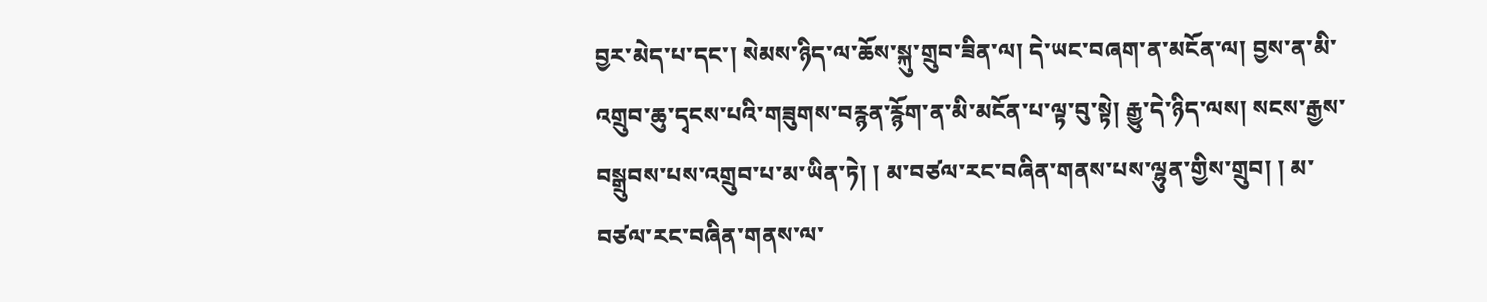བྱར་མེད་པ་དང་། སེམས་ཉིད་ལ་ཆོས་སྐུ་གྲུབ་ཟིན་ལ། དེ་ཡང་བཞག་ན་མངོན་ལ། བྱས་ན་མི་འགྲུབ་ཆུ་དྭངས་པའི་གཟུགས་བརྙན་རྙོག་ན་མི་མངོན་པ་ལྟ་བུ་སྟེ། རྒྱུ་དེ་ཉིད་ལས། སངས་རྒྱས་བསྒྲུབས་པས་འགྲུབ་པ་མ་ཡིན་ཏེ། ། མ་བཙལ་རང་བཞིན་གནས་པས་ལྷུན་གྱིས་གྲུབ། ། མ་བཙལ་རང་བཞིན་གནས་ལ་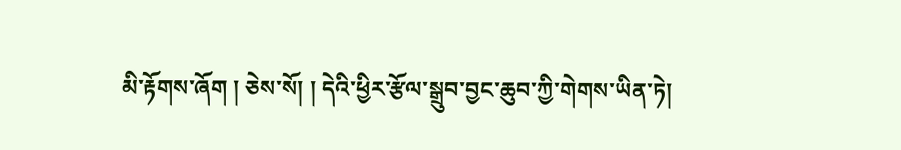མི་རྟོགས་ཞོག ། ཅེས་སོ། ། དེའི་ཕྱིར་རྩོལ་སྒྲུབ་བྱང་ཆུབ་ཀྱི་གེགས་ཡིན་ཏེ།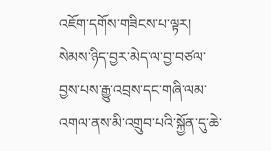འཇོག་དགོས་གཟིངས་པ་ལྟར། སེམས་ཉིད་བྱར་མེད་ལ་བྱ་བཙལ་བྱས་པས་རྒྱུ་འབྲས་དང་གཞི་ལམ་འགལ་ནས་མི་འགྲུབ་པའི་སྐྱོན་དུ་ཆེ་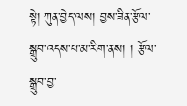སྟེ། ཀུན་བྱེད་ལས། བྱས་ཟིན་རྩོལ་སྒྲུབ་འདས་པ་མ་རིག་ནས། ། རྩོལ་སྒྲུབ་བྱ་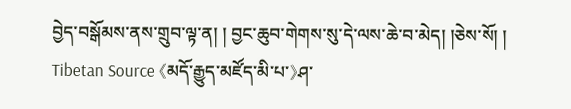བྱེད་བསྒོམས་ནས་གྲུབ་ལྟ་ན། ། བྱང་ཆུབ་གེགས་སུ་དེ་ལས་ཆེ་བ་མེད། །ཅེས་སོ། །
Tibetan Source 《མདོ་རྒྱུད་མཛོད་མི་པ་》ཤ་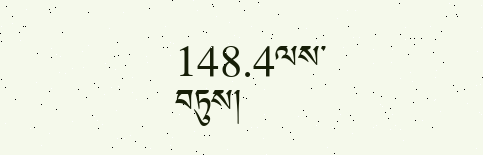148.4ལས་བཏུས།